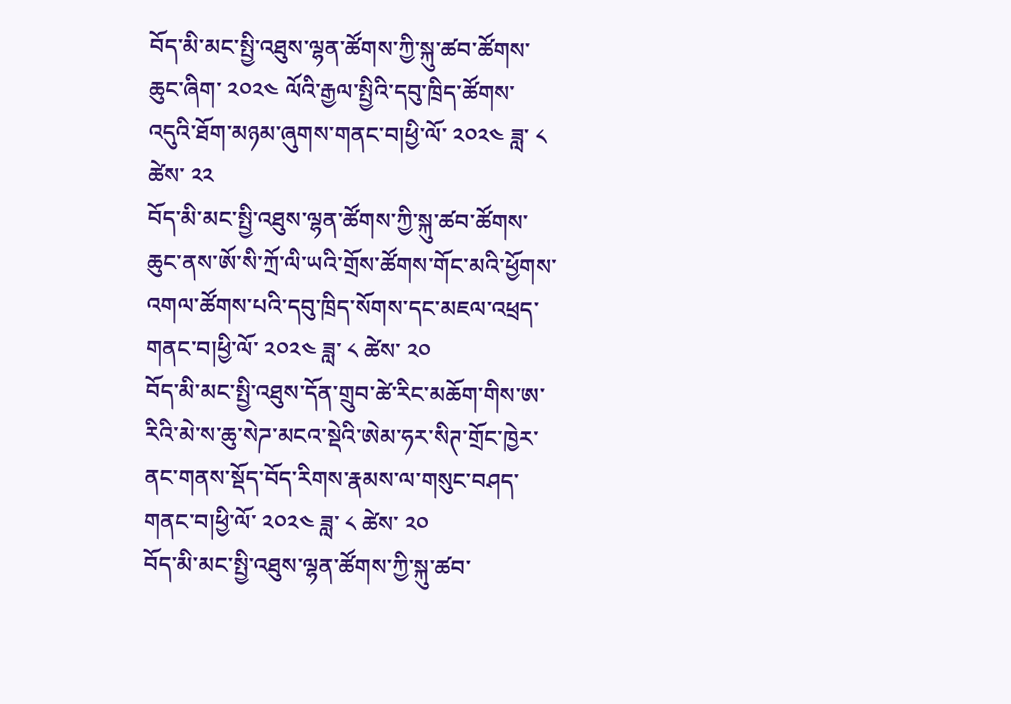བོད་མི་མང་སྤྱི་འཐུས་ལྷན་ཚོགས་ཀྱི་སྐུ་ཚབ་ཚོགས་ཆུང་ཞིག་ ༢༠༢༤ ལོའི་རྒྱལ་སྤྱིའི་དབུ་ཁྲིད་ཚོགས་འདུའི་ཐོག་མཉམ་ཞུགས་གནང་བ།ཕྱི་ལོ་ ༢༠༢༤ ཟླ་ ༨ ཚེས་ ༢༢
བོད་མི་མང་སྤྱི་འཐུས་ལྷན་ཚོགས་ཀྱི་སྐུ་ཚབ་ཚོགས་ཆུང་ནས་ཨོ་སི་ཀྲོ་ལི་ཡའི་གྲོས་ཚོགས་གོང་མའི་ཕྱོགས་འགལ་ཚོགས་པའི་དབུ་ཁྲིད་སོགས་དང་མཇལ་འཕྲད་གནང་བ།ཕྱི་ལོ་ ༢༠༢༤ ཟླ་ ༨ ཚེས་ ༢༠
བོད་མི་མང་སྤྱི་འཐུས་དོན་གྲུབ་ཚེ་རིང་མཆོག་གིས་ཨ་རིའི་མེ་ས་ཆུ་སེཌ་མངའ་སྡེའི་ཨེམ་ཧར་སིཊ་གྲོང་ཁྱེར་ནང་གནས་སྡོད་བོད་རིགས་རྣམས་ལ་གསུང་བཤད་གནང་བ།ཕྱི་ལོ་ ༢༠༢༤ ཟླ་ ༨ ཚེས་ ༢༠
བོད་མི་མང་སྤྱི་འཐུས་ལྷན་ཚོགས་ཀྱི་སྐུ་ཚབ་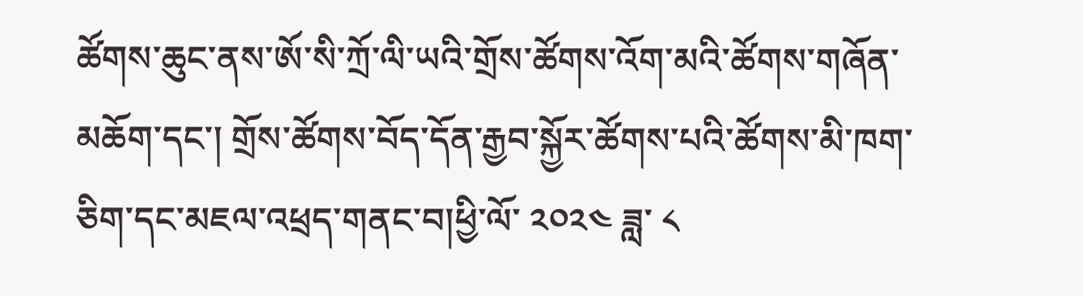ཚོགས་ཆུང་ནས་ཨོ་སི་ཀྲོ་ལི་ཡའི་གྲོས་ཚོགས་འོག་མའི་ཚོགས་གཞོན་མཆོག་དང་། གྲོས་ཚོགས་བོད་དོན་རྒྱབ་སྐྱོར་ཚོགས་པའི་ཚོགས་མི་ཁག་ཅིག་དང་མཇལ་འཕྲད་གནང་བ།ཕྱི་ལོ་ ༢༠༢༤ ཟླ་ ༨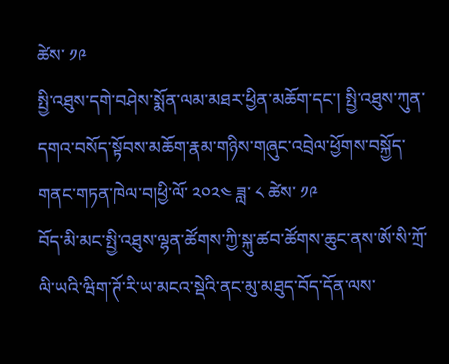ཚེས་ ༡༩
སྤྱི་འཐུས་དགེ་བཤེས་སྨོན་ལམ་མཐར་ཕྱིན་མཆོག་དང་། སྤྱི་འཐུས་ཀུན་དགའ་བསོད་སྟོབས་མཆོག་རྣམ་གཉིས་གཞུང་འབྲེལ་ཕྱོགས་བསྐྱོད་གནང་གཏན་ཁེལ་བ།ཕྱི་ལོ་ ༢༠༢༤ ཟླ་ ༨ ཚེས་ ༡༩
བོད་མི་མང་སྤྱི་འཐུས་ལྷན་ཚོགས་ཀྱི་སྐུ་ཚབ་ཚོགས་ཆུང་ནས་ཨོ་སི་ཀྲོ་ལི་ཡའི་ཝིག་ཊོ་རི་ཡ་མངའ་སྡེའི་ནང་མུ་མཐུད་བོད་དོན་ལས་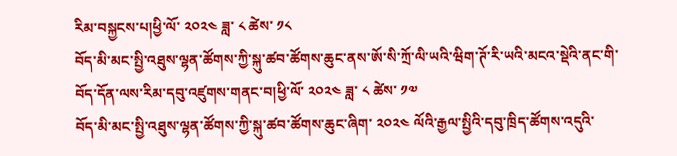རིམ་བསྐྱངས་པ།ཕྱི་ལོ་ ༢༠༢༤ ཟླ་ ༨ ཚེས་ ༡༨
བོད་མི་མང་སྤྱི་འཐུས་ལྷན་ཚོགས་ཀྱི་སྐུ་ཚབ་ཚོགས་ཆུང་ནས་ཨོ་སི་ཀྲོ་ལི་ཡའི་ཝིག་ཊོ་རི་ཡའི་མངའ་སྡེའི་ནང་གི་བོད་དོན་ལས་རིམ་དབུ་འཛུགས་གནང་བ།ཕྱི་ལོ་ ༢༠༢༤ ཟླ་ ༨ ཚེས་ ༡༧
བོད་མི་མང་སྤྱི་འཐུས་ལྷན་ཚོགས་ཀྱི་སྐུ་ཚབ་ཚོགས་ཆུང་ཞིག་ ༢༠༢༤ ལོའི་རྒྱལ་སྤྱིའི་དབུ་ཁྲིད་ཚོགས་འདུའི་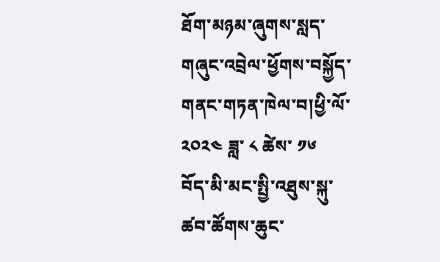ཐོག་མཉམ་ཞུགས་སླད་གཞུང་འབྲེལ་ཕྱོགས་བསྐྱོད་གནང་གཏན་ཁེལ་བ།ཕྱི་ལོ་ ༢༠༢༤ ཟླ་ ༨ ཚེས་ ༡༦
བོད་མི་མང་སྤྱི་འཐུས་སྐུ་ཚབ་ཚོགས་ཆུང་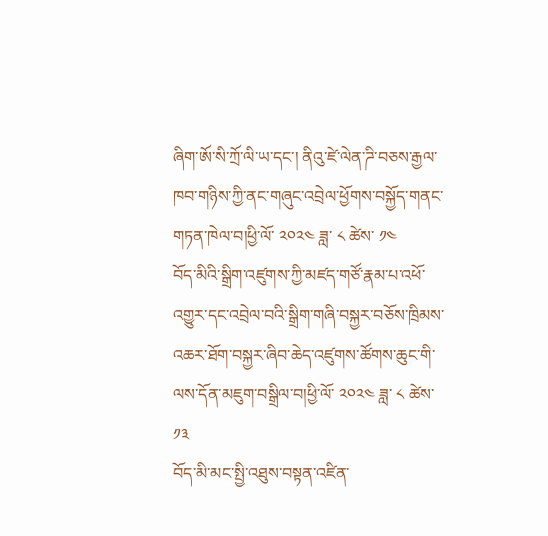ཞིག་ཨོ་སི་ཀྲོ་ལི་ཡ་དང་། ནིའུ་ཛེ་ལེན་ཌི་བཅས་རྒྱལ་ཁབ་གཉིས་ཀྱི་ནང་གཞུང་འབྲེལ་ཕྱོགས་བསྐྱོད་གནང་གཏན་ཁེལ་བ།ཕྱི་ལོ་ ༢༠༢༤ ཟླ་ ༨ ཚེས་ ༡༤
བོད་མིའི་སྒྲིག་འཛུགས་ཀྱི་མཛད་གཙོ་རྣམ་པ་འཕོ་འགྱུར་དང་འབྲེལ་བའི་སྒྲིག་གཞི་བསྐྱར་བཅོས་ཁྲིམས་འཆར་ཐོག་བསྐྱར་ཞིབ་ཆེད་འཛུགས་ཚོགས་ཆུང་གི་ལས་དོན་མཇུག་བསྒྲིལ་བ།ཕྱི་ལོ་ ༢༠༢༤ ཟླ་ ༨ ཚེས་ ༡༣
བོད་མི་མང་སྤྱི་འཐུས་བསྟན་འཛིན་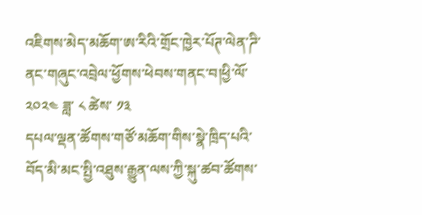འཇིགས་མེད་མཆོག་ཨ་རིའི་གྲོང་ཁྱེར་པོཊ་ལེན་ཌི་ནང་གཞུང་འབྲེལ་ཕྱོགས་ཕེབས་གནང་བ།ཕྱི་ལོ་ ༢༠༢༤ ཟླ་ ༨ ཚེས་ ༡༣
དཔལ་ལྡན་ཚོགས་གཙོ་མཆོག་གིས་སྣེ་ཁྲིད་པའི་བོད་མི་མང་སྤྱི་འཐུས་རྒྱུན་ལས་ཀྱི་སྐུ་ཚབ་ཚོགས་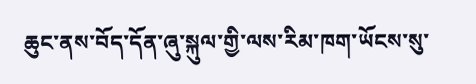ཆུང་ནས་བོད་དོན་ཞུ་སྐུལ་གྱི་ལས་རིམ་ཁག་ཡོངས་སུ་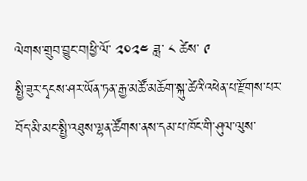ལེགས་གྲུབ་བྱུང་བ།ཕྱི་ལོ་ ༢༠༢༤ ཟླ་ ༨ ཚེས་ ༩
སྤྱི་ཟུར་དྭངས་ཤར་ཡོན་ཏན་རྒྱ་མཚོ་མཆོག་སྐུ་ཚེའི་འཕེན་པ་རྫོགས་པར་བོད་མི་མང་སྤྱི་འཐུས་ལྷན་ཚོགས་ནས་དམ་པ་ཁོང་གི་ཤུལ་ལུས་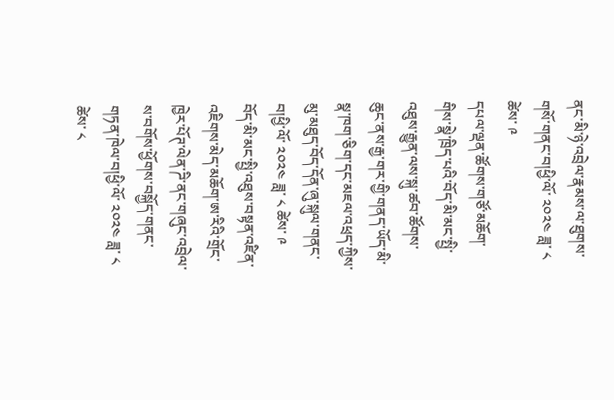ནང་མི་ཉེ་འབྲེལ་རྣམས་ལ་ཐུགས་གསོ་གནང་བ།ཕྱི་ལོ་ ༢༠༢༤ ཟླ་ ༨ ཚེས་ ༩
དཔལ་ལྡན་ཚོགས་གཙོ་མཆོག་གིས་སྣེ་ཁྲིད་པའི་བོད་མི་མང་སྤྱི་འཐུས་རྒྱུན་ལས་སྐུ་ཚབ་ཚོགས་ཆུང་ནས་རྒྱ་གར་གྱི་གནད་ཡོད་མི་སྣ་ཁག་ཅིག་དང་མཇལ་འཕྲད་ཀྱིས་མུ་མཐུད་བོད་དོན་ཞུ་སྐུལ་གནང་བ།ཕྱི་ལོ་ ༢༠༢༤ ཟླ་ ༨ ཚེས་ ༩
བོད་མི་མང་སྤྱི་འཐུས་བསྟན་འཛིན་འཇིགས་མེད་མཆོག་ཨ་རིའི་གྲོང་ཁྱེར་པོཊ་ལེན་ཌི་ནང་གཞུང་འབྲེལ་ས་བགོས་ཕྱོགས་བསྐྱོད་གནང་གཏན་ཁེལ་བ།ཕྱི་ལོ་ ༢༠༢༤ ཟླ་ ༨ ཚེས་ ༨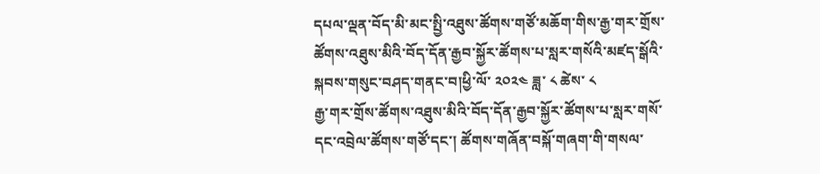དཔལ་ལྡན་བོད་མི་མང་སྤྱི་འཐུས་ཚོགས་གཙོ་མཆོག་གིས་རྒྱ་གར་གྲོས་ཚོགས་འཐུས་མིའི་བོད་དོན་རྒྱབ་སྐྱོར་ཚོགས་པ་སླར་གསོའི་མཛད་སྒོའི་སྐབས་གསུང་བཤད་གནང་བ།ཕྱི་ལོ་ ༢༠༢༤ ཟླ་ ༨ ཚེས་ ༨
རྒྱ་གར་གྲོས་ཚོགས་འཐུས་མིའི་བོད་དོན་རྒྱབ་སྐྱོར་ཚོགས་པ་སླར་གསོ་དང་འབྲེལ་ཚོགས་གཙོ་དང་། ཚོགས་གཞོན་བསྐོ་གཞག་གི་གསལ་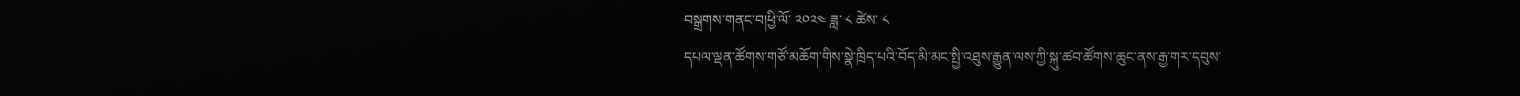བསྒྲགས་གནང་བ།ཕྱི་ལོ་ ༢༠༢༤ ཟླ་ ༨ ཚེས་ ༨
དཔལ་ལྡན་ཚོགས་གཙོ་མཆོག་གིས་སྣེ་ཁྲིད་པའི་བོད་མི་མང་སྤྱི་འཐུས་རྒྱུན་ལས་ཀྱི་སྐུ་ཚབ་ཚོགས་ཆུང་ནས་རྒྱ་གར་དབུས་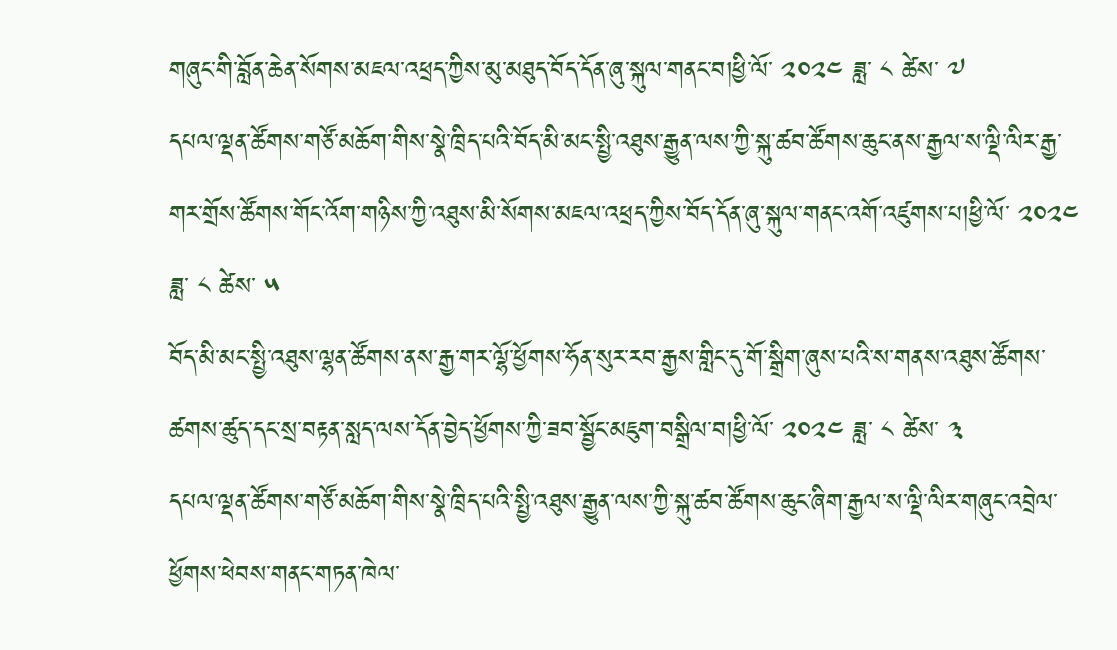གཞུང་གི་བློན་ཆེན་སོགས་མཇལ་འཕྲད་ཀྱིས་མུ་མཐུད་བོད་དོན་ཞུ་སྐུལ་གནང་བ།ཕྱི་ལོ་ ༢༠༢༤ ཟླ་ ༨ ཚེས་ ༧
དཔལ་ལྡན་ཚོགས་གཙོ་མཆོག་གིས་སྣེ་ཁྲིད་པའི་བོད་མི་མང་སྤྱི་འཐུས་རྒྱུན་ལས་ཀྱི་སྐུ་ཚབ་ཚོགས་ཆུང་ནས་རྒྱལ་ས་ལྡི་ལིར་རྒྱ་གར་གྲོས་ཚོགས་གོང་འོག་གཉིས་ཀྱི་འཐུས་མི་སོགས་མཇལ་འཕྲད་ཀྱིས་བོད་དོན་ཞུ་སྐུལ་གནང་འགོ་འཛུགས་པ།ཕྱི་ལོ་ ༢༠༢༤ ཟླ་ ༨ ཚེས་ ༥
བོད་མི་མང་སྤྱི་འཐུས་ལྷན་ཚོགས་ནས་རྒྱ་གར་ལྷོ་ཕྱོགས་ཧོན་སུར་རབ་རྒྱས་གླིང་དུ་གོ་སྒྲིག་ཞུས་པའི་ས་གནས་འཐུས་ཚོགས་ཚགས་ཚུད་དང་སྲ་བརྟན་སླད་ལས་དོན་བྱེད་ཕྱོགས་ཀྱི་ཟབ་སྦྱོང་མཇུག་བསྒྲིལ་བ།ཕྱི་ལོ་ ༢༠༢༤ ཟླ་ ༨ ཚེས་ ༣
དཔལ་ལྡན་ཚོགས་གཙོ་མཆོག་གིས་སྣེ་ཁྲིད་པའི་སྤྱི་འཐུས་རྒྱུན་ལས་ཀྱི་སྐུ་ཚབ་ཚོགས་ཆུང་ཞིག་རྒྱལ་ས་ལྡི་ལིར་གཞུང་འབྲེལ་ཕྱོགས་ཕེབས་གནང་གཏན་ཁེལ་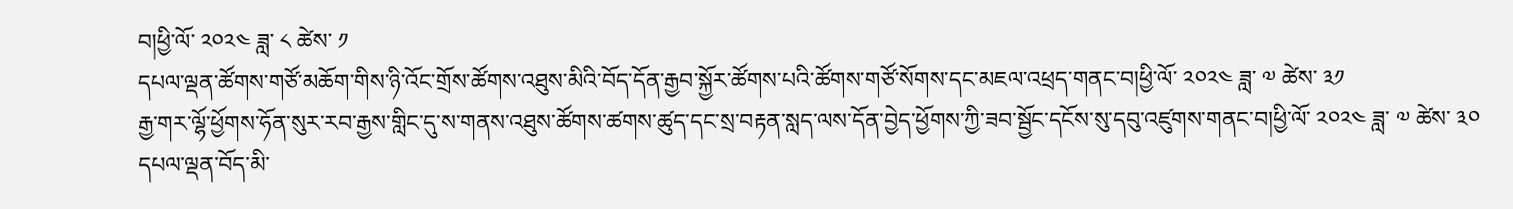བ།ཕྱི་ལོ་ ༢༠༢༤ ཟླ་ ༨ ཚེས་ ༡
དཔལ་ལྡན་ཚོགས་གཙོ་མཆོག་གིས་ཉི་འོང་གྲོས་ཚོགས་འཐུས་མིའི་བོད་དོན་རྒྱབ་སྐྱོར་ཚོགས་པའི་ཚོགས་གཙོ་སོགས་དང་མཇལ་འཕྲད་གནང་བ།ཕྱི་ལོ་ ༢༠༢༤ ཟླ་ ༧ ཚེས་ ༣༡
རྒྱ་གར་ལྷོ་ཕྱོགས་ཧོན་སུར་རབ་རྒྱས་གླིང་དུ་ས་གནས་འཐུས་ཚོགས་ཚགས་ཚུད་དང་སྲ་བརྟན་སླད་ལས་དོན་བྱེད་ཕྱོགས་ཀྱི་ཟབ་སྦྱོང་དངོས་སུ་དབུ་འཛུགས་གནང་བ།ཕྱི་ལོ་ ༢༠༢༤ ཟླ་ ༧ ཚེས་ ༣༠
དཔལ་ལྡན་བོད་མི་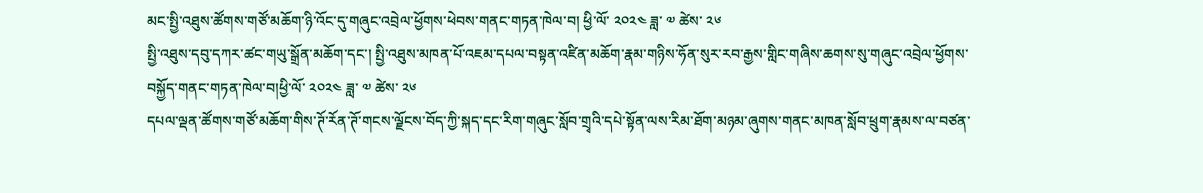མང་སྤྱི་འཐུས་ཚོགས་གཙོ་མཆོག་ཉི་འོང་དུ་གཞུང་འབྲེལ་ཕྱོགས་ཕེབས་གནང་གཏན་ཁེལ་བ། ཕྱི་ལོ་ ༢༠༢༤ ཟླ་ ༧ ཚེས་ ༢༦
སྤྱི་འཐུས་དབུ་དཀར་ཚང་གཡུ་སྒྲོན་མཆོག་དང་། སྤྱི་འཐུས་མཁན་པོ་འཇམ་དཔལ་བསྟན་འཛིན་མཆོག་རྣམ་གཉིས་ཧོན་སུར་རབ་རྒྱས་གླིང་གཞིས་ཆགས་སུ་གཞུང་འབྲེལ་ཕྱོགས་བསྐྱོད་གནང་གཏན་ཁེལ་བ།ཕྱི་ལོ་ ༢༠༢༤ ཟླ་ ༧ ཚེས་ ༢༦
དཔལ་ལྡན་ཚོགས་གཙོ་མཆོག་གིས་ཊོ་རོན་ཊོ་གངས་ལྗོངས་བོད་ཀྱི་སྐད་དང་རིག་གཞུང་སློབ་གྲྭའི་དཔེ་སྟོན་ལས་རིམ་ཐོག་མཉམ་ཞུགས་གནང་མཁན་སློབ་ཕྲུག་རྣམས་ལ་བཙན་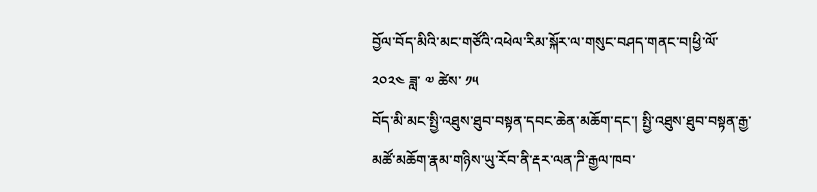བྱོལ་བོད་མིའི་མང་གཙོའི་འཕེལ་རིམ་སྐོར་ལ་གསུང་བཤད་གནང་བ།ཕྱི་ལོ་ ༢༠༢༤ ཟླ་ ༧ ཚེས་ ༡༥
བོད་མི་མང་སྤྱི་འཐུས་ཐུབ་བསྟན་དབང་ཆེན་མཆོག་དང་། སྤྱི་འཐུས་ཐུབ་བསྟན་རྒྱ་མཚོ་མཆོག་རྣམ་གཉིས་ཡུ་རོབ་ནི་རྡར་ལན་ཌི་རྒྱལ་ཁབ་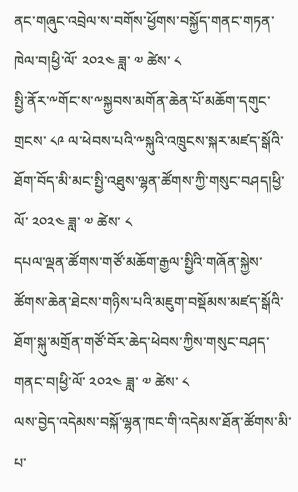ནང་གཞུང་འབྲེལ་ས་བགོས་ཕྱོགས་བསྐྱོད་གནང་གཏན་ཁེལ་བ།ཕྱི་ལོ་ ༢༠༢༤ ཟླ་ ༧ ཚེས་ ༨
སྤྱི་ནོར་༸གོང་ས་༸སྐྱབས་མགོན་ཆེན་པོ་མཆོག་དགུང་གྲངས་ ༨༩ ལ་ཕེབས་པའི་༸སྐུའི་འཁྲུངས་སྐར་མཛད་སྒོའི་ཐོག་བོད་མི་མང་སྤྱི་འཐུས་ལྷན་ཚོགས་ཀྱི་གསུང་བཤད།ཕྱི་ལོ་ ༢༠༢༤ ཟླ་ ༧ ཚེས་ ༨
དཔལ་ལྡན་ཚོགས་གཙོ་མཆོག་རྒྱལ་སྤྱིའི་གཞོན་སྐྱེས་ཚོགས་ཆེན་ཐེངས་གཉིས་པའི་མཇུག་བསྡོམས་མཛད་སྒོའི་ཐོག་སྐུ་མགྲོན་གཙོ་བོར་ཆེད་ཕེབས་ཀྱིས་གསུང་བཤད་གནང་བ།ཕྱི་ལོ་ ༢༠༢༤ ཟླ་ ༧ ཚེས་ ༨
ལས་བྱེད་འདེམས་བསྐོ་ལྷན་ཁང་གི་འདེམས་ཐོན་ཚོགས་མི་པ་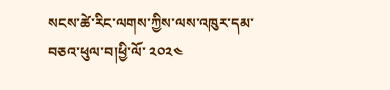སངས་ཚེ་རིང་ལགས་ཀྱིས་ལས་འཁུར་དམ་བཅའ་ཕུལ་བ།ཕྱི་ལོ་ ༢༠༢༤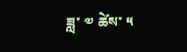ཟླ་ ༧ ཚེས་ ༥